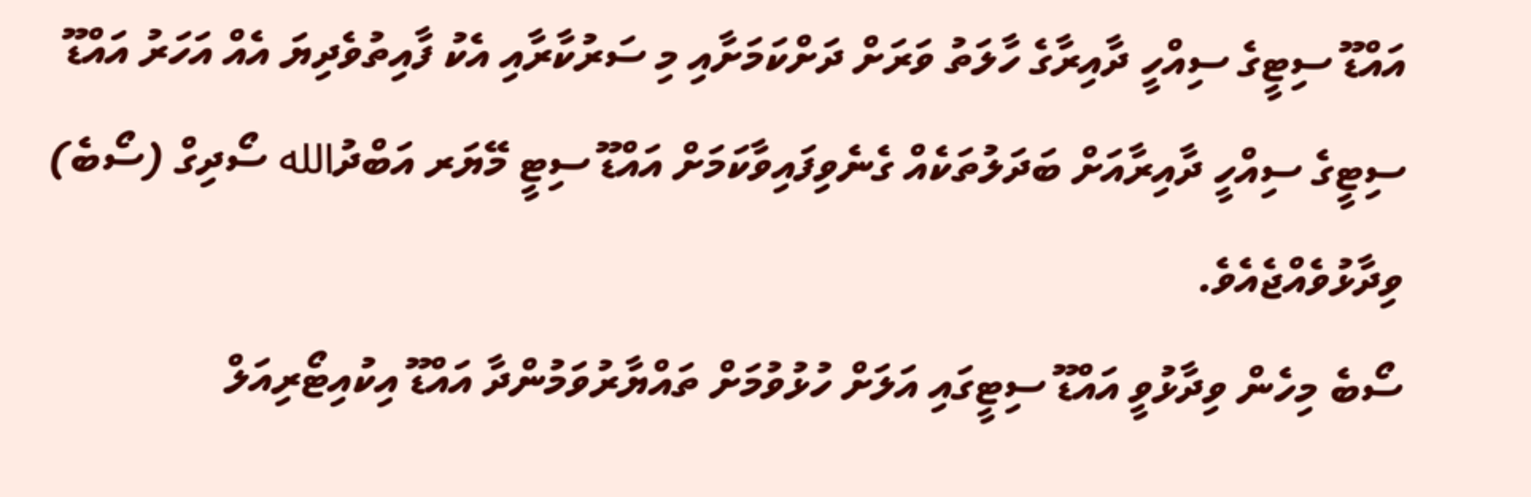އައްޑޫ ސިޓީގެ ސިއްހީ ދާއިރާގެ ހާލަތު ވަރަށް ދަށްކަމަށާއި މި ސަރުކާރާއި އެކު ފާއިތުވެދިޔަ އެއް އަހަރު އައްޑޫ ސިޓީގެ ސިއްހީ ދާއިރާއަށް ބަދަލުތަކެއް ގެނެވިފައިވާކަމަށް އައްޑޫ ސިޓީ މޭޔަރ އަބްދުالله ސޯދިގް (ސޯބެ) ވިދާޅުވެއްޖެއެވެ.
ސޯބެ މިހެން ވިދާޅުވީ އައްޑޫ ސިޓީގައި އަލަށް ހުޅުވުމަށް ތައްޔާރުވަމުންދާ އައްޑޫ އިކުއިޓޯރިއަލް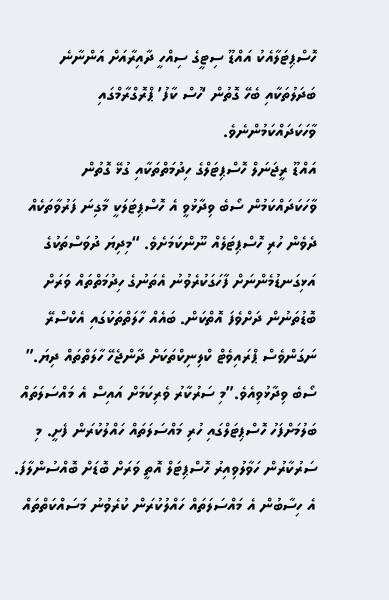ހޮސްޕިޓަލާއެކު އައްޑޫ ސިޓީގެ ސިއްހީ ދާއިރާއަށް އަންނާނެ ބަދަލުތަކާއި ބެހޭ ގޮތުން ‘ހުސް ކާފު’ ޕްރޮގްރާމްގައި ވާހަކަދައްކަމުންނެވެ.
އައްޑޫ ރީޖަނަލް ހޮސްޕިޓަލްގެ ހިދުމަތްތަކާއި ގުޅޭ ގޮތުން ވާހަކަދައްކަމުން ސޯބެ ވިދާޅުވީ އެ ހޮސްޕިޓަލަކީ މާގިނަ ފަރުވާތަކެއް ދެވެން ހުރި ހޮސްޕިޓަލެއް ނޫންކަމަށެވެ. “މިދިޔަ ދުވަސްތަކުގެ އަޅިގަނޑުމެންނަށް ފާހަގަކުރެވުނު އެތަނުގެ ހިދުމަތްތައް ވަރަށް ބޮޑުތަނުން ދަށްވެފަ އޮތްކަން. ބައެއް ހާލަތްތަކުގައި އެކްސްރޭ ނަގަންވެސް ޕްރައިވެޓް ކްލިނިކްތަކަށް ދާންޖެހޭ ހާލަތްތައް ދިޔަ.” ސޯބެ ވިދާޅުވިއެވެ.”މި ސަރުކާރު ވެރިކަމަށް އައިސް އެ މައްސަލަތައް ބަލުމަށްފަހު ހޮސްޕިޓަލްގައި ހުރި މައްސަލަތައް ހައްލުކުރަން ފެށީ. މި ސަރުކާރުން ހަވާލުވިއިރު ހޮސްޕިޓަލް އޮތީ ވަރަށް ބޮޑަށް ބޮއްސުންލާފަ. އެ ހިސާބުން އެ މައްސަލަތައް ހައްލުކުރަން ކުރެވުނު މަސައްކަތްތައް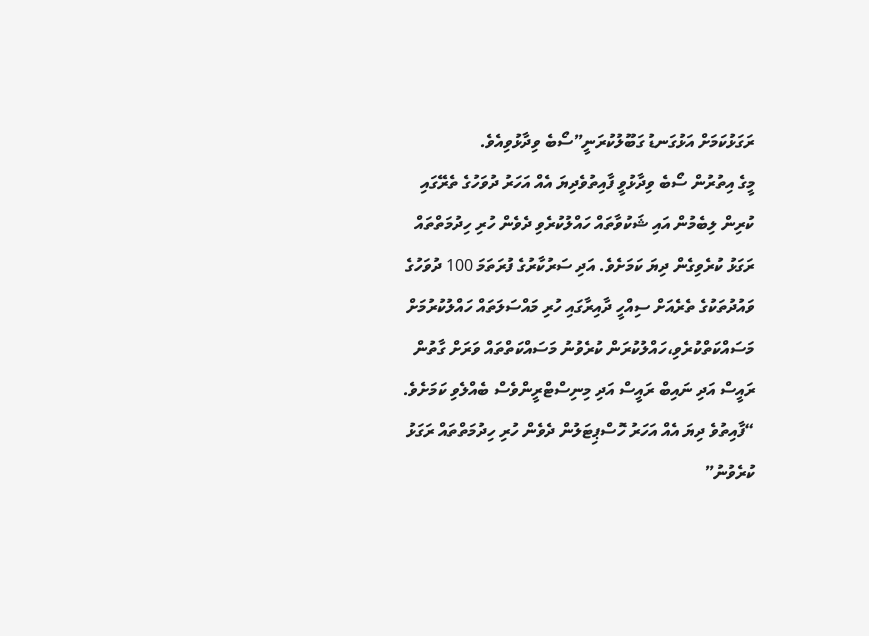ރަގަޅުކަމަށް އަޅުގަނޑު ގަބޫލުކުރަނީ”ސޯބެ ވިދާޅުވިއެވެ.
މީގެ އިތުރުން ސޯބެ ވިދާޅުވީ ފާއިތުވެދިޔަ އެއް އަހަރު ދުވަހުގެ ތެރޭގައި ކުރިން ލިބެމުން އައި ޝަކުވާތައް ހައްލުކުރެވި ދެވެން ހުރި ހިދުމަތްތައް ރަގަޅު ކުރެވިގެން ދިޔަ ކަމަށެވެ. އަދި ސަރުކާރުގެ ފުރަތަމަ 100 ދުވަހުގެ ވައުދުތަކުގެ ތެރެއަށް ސިއްހީ ދާއިރާގައި ހުރި މައްސަލަތައް ހައްލުކުރުމަށް މަސައްކަތްކުރެވި،ހައްލުކުރަން ކުރެވުނު މަސައްކަތްތައް ވަރަށް ގާތުން ރައީސް އަދި ނައިބް ރައީސް އަދި މިނިސްޓްރީންވެސް ބެއްލެވި ކަމަށެވެ. “ފާއިތުވެ ދިޔަ އެއް އަހަރު ހޮސްޕިޓަލުން ދެވެން ހުރި ހިދުމަތްތައް ރަގަޅު ކުރެވުނު”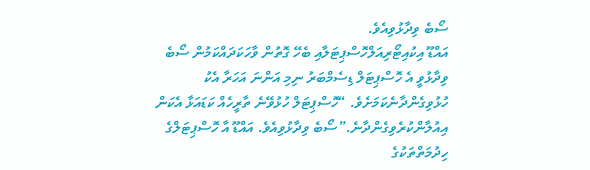ސޯބެ ވިދާޅުވިއެވެ.
އައްޑޫ އިކުއިޓޯރިއަލްހޮސްޕިޓަލާއި ބެހޭ ގޮތުން ވާހަކަދައްކަމުން ސޯބެ ވިދާޅުވީ އެ ހޮސްޕިޓަލް ޑިސެމްބަރު ނިމި އަންނަ އަހަރާ އެކު ހުޅުވިގެންދާނެކަމަށެވެ. “ހޮސްޕިޓަލް ހުޅުވޭނެ ތާރީހެއް ކަޑައަޅާ އެކަން އިއުލާންކުރެވިގެންދާނެ.”ސޯބެ ވިދާޅުވިއެވެ. އައްޑޫ އާ ހޮސްޕިޓަލްގެ ހިދުމަތްތަކުގެ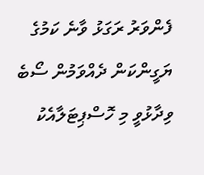ފެންވަރު ރަގަޅު ވާނެ ކަމުގެ ޔަގީންކަން ދެއްވަމުން ސޯބެ ވިދާޅުވީ މި ހޮސްޕިޓަލާއެކު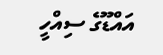އައްޑޫގެ ސިއްހީ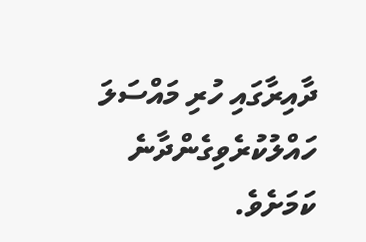ދާއިރާގައި ހުރި މައްސަލަ ހައްލުކުރެވިގެންދާނެ ކަމަށެވެ.